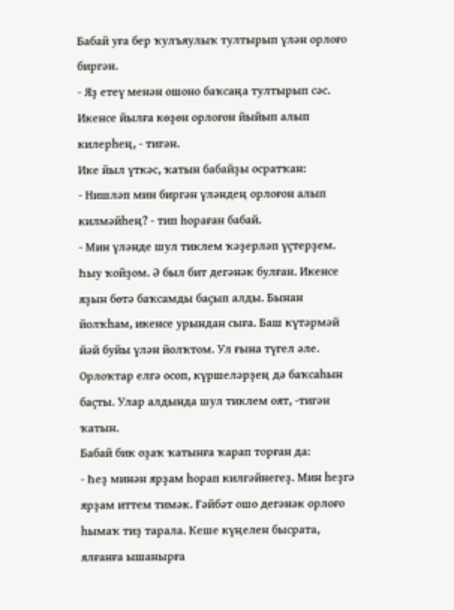Бабай уға бер ҡулъяулыҡ тултырып үлән орлоғо биргән.
- Яҙ етеү менән ошоно баҡсаңа тултырып сәс. Икенсе йылға көҙөн орлоғон йыйып алып килерһең, - тигән.
Ике йыл үткәс, ҡатын бабайҙы осратҡан:
- Нишләп мин биргән үләндең орлоғон алып килмәйһең? - тип һораған бабай.
- Мин үләнде шул тиклем ҡәҙерләп үҫтерҙем. Һыу ҡойҙом. Ә был бит дегәнәк булған. Икенсе яҙын бөтә баҡсамды баҫып алды. Бынан йолҡһам, икенсе урындан сыға. Баш күтәрмәй йәй буйы үлән йолҡтом. Ул ғына түгел әле. Орлоҡтар елгә осоп, күршеләрҙең дә баҡсаһын баҫты. Улар алдында шул тиклем оят, -тигән ҡатын.
Бабай бик оҙаҡ ҡатынға ҡарап торған да:
- Һеҙ минән ярҙам һорап килгәйнегеҙ. Мин һеҙгә ярҙам иттем тимәк. Ғәйбәт ошо дегәнәк орлоғо һымаҡ тиҙ тарала. Кеше күңелен бысрата, ялғанға ышанырға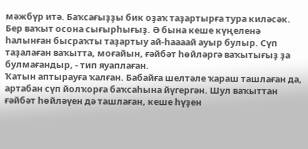мәжбүр итә. Баҡсағыҙҙы бик оҙаҡ таҙартырға тура киләсәк. Бер ваҡыт осона сығырһығыҙ. Ә бына кеше күңеленә һалынған бысраҡты таҙартыу ай-һаааай ауыр булыр. Сүп таҙалаған ваҡытта, моғайын, ғәйбәт һөйләргә ваҡытығыҙ ҙа булмағандыр, - тип яуаплаған.
Ҡатын аптырауға ҡалған. Бабайға шелтәле ҡараш ташлаған да, артабан сүп йолҡорға баҡсаһына йүгергән. Шул ваҡыттан ғәйбәт һөйләүен дә ташлаған, кеше һүҙен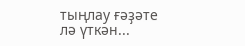тыңлау ғәҙәте лә үткән...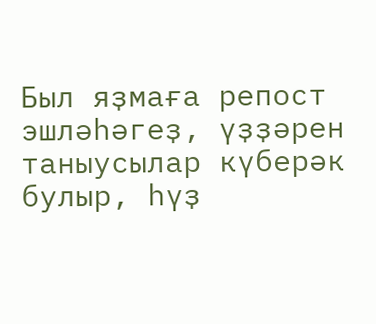Был яҙмаға репост эшләһәгеҙ, үҙҙәрен таныусылар күберәк булыр, һүҙ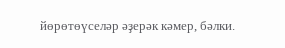йөрөтөүселәр әҙерәк кәмер, бәлки.